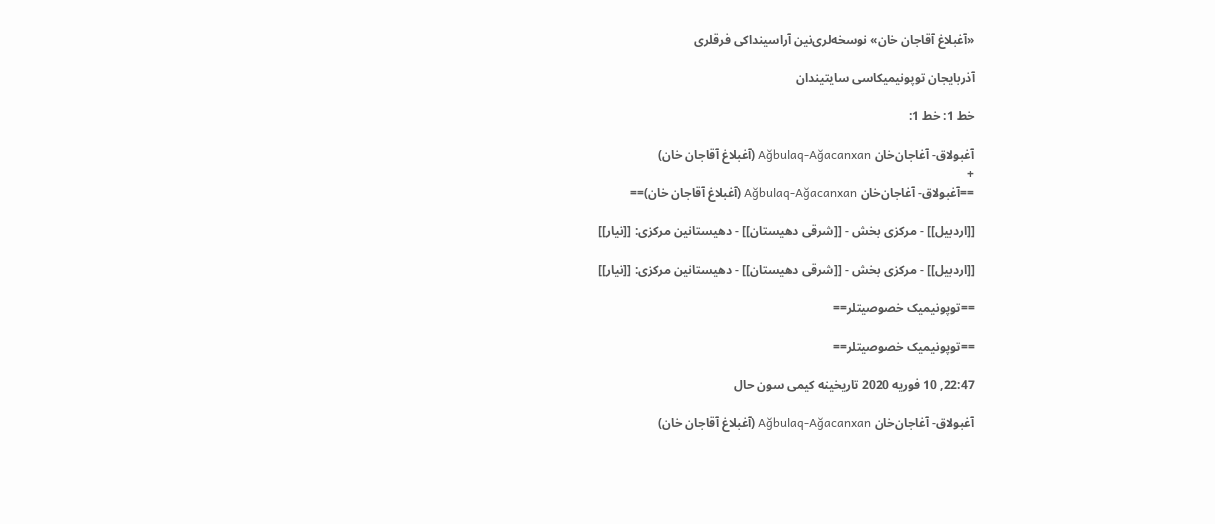«آغبلاغ آقاجان خان» نوسخه‌لری‌نین آراسینداکی فرقلری

آذربایجان توپونیمیکاسی سایتیندان

خط 1: خط 1:

آغبولاق- آغاجان‌خان Ağbulaq-Ağacanxan (آغبلاغ آقاجان خان)
+
==آغبولاق- آغاجان‌خان Ağbulaq-Ağacanxan (آغبلاغ آقاجان خان)==

[[اردبیل]] - مرکزی بخش - [[شرقی دهیستان]] - دهیستانین مرکزی: [[نیار]]

[[اردبیل]] - مرکزی بخش - [[شرقی دهیستان]] - دهیستانین مرکزی: [[نیار]]

==توپونیمیک خصوصیتلر==

==توپونیمیک خصوصیتلر==

22:47, 10 فوریه 2020 تاریخینه کیمی سون حال

آغبولاق- آغاجان‌خان Ağbulaq-Ağacanxan (آغبلاغ آقاجان خان)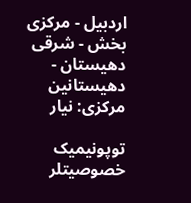اردبیل - مرکزی بخش - شرقی دهیستان - دهیستانین مرکزی: نیار

توپونیمیک خصوصیتلر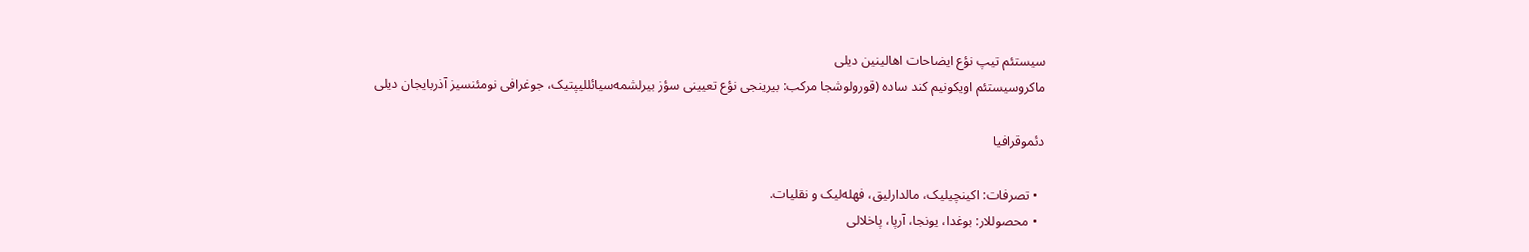سیستئم تیپ نؤع ایضاحات اهالینین دیلی
ماکروسیستئم اویکونیم کند ساده (قورولوشجا مرکب: بیرینجی نؤع تعیینی سؤز بیرلشمه‌سیائللیپتیک، جوغرافی نومئنسیز آذربایجان دیلی

دئموقرافیا

  • تصرفات: اکینچیلیک، مالدارلیق، فهله‌لیک و نقلیات.
  • محصوللار: بوغدا، یونجا، آرپا، پاخلالی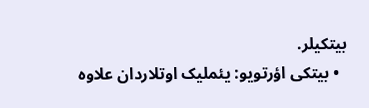بیتکیلر.
  • بیتکی اؤرتویو: یئملیک اوتلاردان علاوه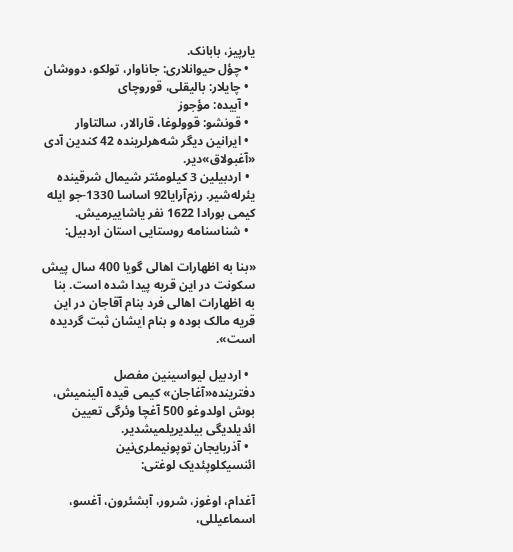یارپیز، بابانک.
  • چؤل حیوانلاری: جاناوار، تولکو، دووشان
  • چایلار: بالیقلی، قوروچای
  • آبیده: مؤجوز
  • قونشو: قوولوغا، قارالار، سالتاوار
  • ایرانین دیگر شه‌هرلرینده 42 کندین آدی «آغبولاق»دیر.
  • اردبیلین 3 کیلومئتر شیمال شرقینده یئرله‌شیر. رزم‌آرایا92 اساسا 1330-جو ایله کیمی بورادا 1622 نفر یاشاییرمیش.
  • شناسنامه روستایی استان اردبیل:

«بنا به اظهارات اهالی گویا 400 سال پیش سکونت در این قریه پیدا شده است. بنا به اظهارات اهالی فرد بنام آقاجان در این قریه مالک بوده و بنام ایشان ثبت گردیده است».

  • اردبیل لیواسینین مفصل دفترینده«آغاجان» کیمی قیده آلینمیش، بوش اولدوغو 500 آغچا وئرگی تعیین ائدیلدیگی بیلدیریلمیشدیر.
  • آذربایجان توپونیملری‌نین ائنسیکلوپئدیک لوغتی:

آغدام، اوغوز، شرور، آبشئرون، آغسو، اسماعیللی،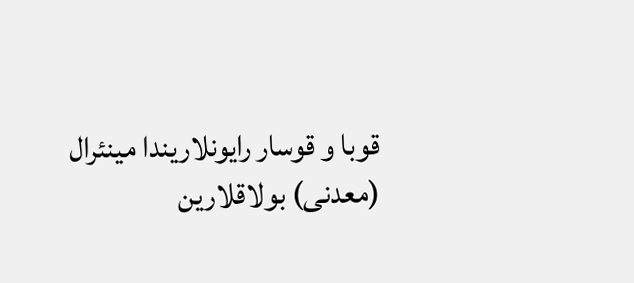قوبا و قوسار رایونلاریندا مینئرال (معدنی) بولاقلارین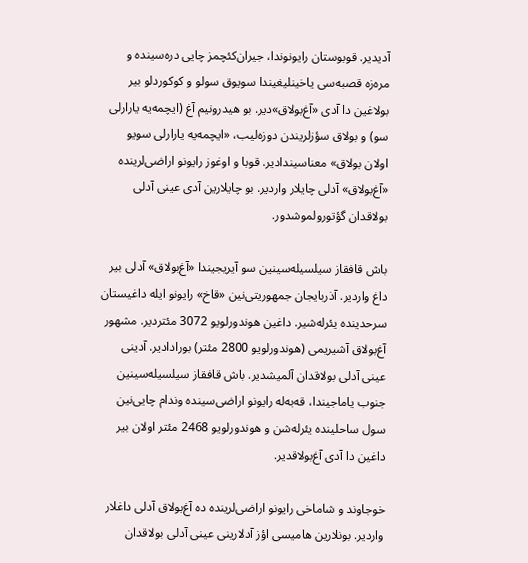آدیدیر. قوبوستان رایونوندا، جیران‌کئچمز چایی دره‌سینده و مره‌زه قصبه‌سی یاخینلیغیندا سویوق سولو و کوکوردلو بیر بولاغین دا آدی «آغ‌بولاق»دیر. بو هیدرونیم آغ (ایچمه‌یه یارارلی سو) و بولاق سؤزلریندن دوزه‌لیب، «ایچمه‌یه یارارلی سویو اولان بولاق» معناسیندادیر. قوبا و اوغوز رایونو اراضی‌لرینده «آغ‌بولاق» آدلی چایلار واردیر. بو چایلارین آدی عینی آدلی بولاقدان گؤتورولموشدور.

باش قافقاز سیلسیله‌سینین سو آیریجیندا «آغ‌بولاق» آدلی بیر داغ واردیر. آذربایجان جمهوریتی‌نین «قاخ» رایونو ایله داغیستان سرحدینده یئرله‌شیر. داغین هوندورلویو 3072 مئتردیر. مشهور آغ‌بولاق آشیریمی (هوندورلویو 2800 مئتر) بورادادیر. آدینی عینی آدلی بولاقدان آلمیشدیر. باش قافقاز سیلسیله‌سینین جنوب یاماجیندا، قه‌به‌له رایونو اراضی‌سینده وندام چایی‌نین سول ساحلینده یئرله‌شن و هوندورلویو 2468 مئتر اولان بیر داغین دا آدی آغ‌بولاقدیر.

خوجاوند و شاماخی رایونو اراضی‌لرینده ده آغ‌بولاق آدلی داغلار واردیر. بونلارین هامیسی اؤز آدلارینی عینی آدلی بولاقدان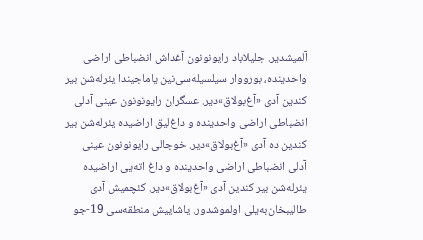آلمیشدیر. جلیلاباد رایونونون آغداش انضباطی اراضی واحدینده، بورووار سیلسیله‌سی‌نین یاماجیندا‌ یئرله‌شن بیر کندین آدی «آغ‌بولاق»دیر. عسگران رایونونون عینی آدلی انضباطی اراضی واحدینده و داغ‌لیق اراضیده یئرله‌شن بیر کندین ده آدی «آغ‌بولاق»دیر. خوجا‌لی رایونونون عینی آدلی انضباطی اراضی واحدینده و داغ اته‌یی اراضیده یئرله‌شن بیر کندین آدی «آغ‌بولاق»دیر. کئچمیش آدی طالیبخان‌به‌یلی اولموشدور. یاشاییش منطقه‌سی 19-جو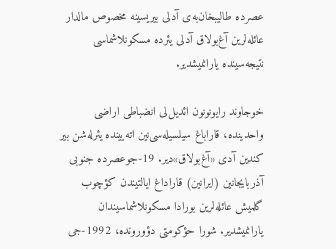عصرده طالیبخان‌به‌ی آدلی بیریسینه مخصوص مالدار عائله‌لرین آغ‌بولاق آدلی یئرده مسکونلاشماسی نتیجه‌سینده یارانمیشدیر.

خوجاوند رایونونون ائدیل‌لی انضباطی اراضی واحدینده، قاراباغ سیلسیله‌سی‌نین اته‌یینده یئرله‌شن بیر کندین آدی «آغ‌بولاق»دیر. 19-جوعصرده جنوبی آذربایجانین (ایرانین) قاراداغ ایالتیندن کؤچوب گلمیش عائله‌لرین بورادا مسکونلاشماسیندان یارانمیشدیر. شورا حؤکومتی دؤورونده، 1992-جی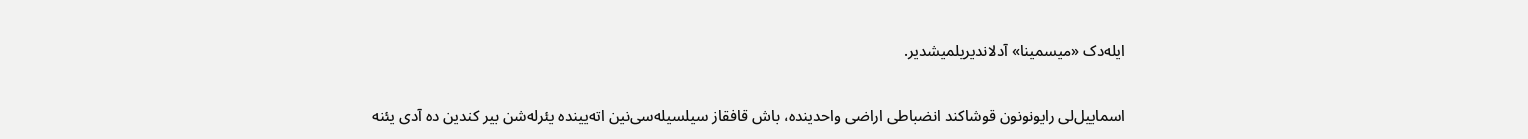ایله‌دک «میسمینا» آدلاندیریلمیشدیر.

اسماییل‌لی رایونونون قوشاکند انضباطی اراضی واحدینده، باش قافقاز سیلسیله‌سی‌نین اته‌یینده‌ یئرله‌شن بیر کندین ده آدی یئنه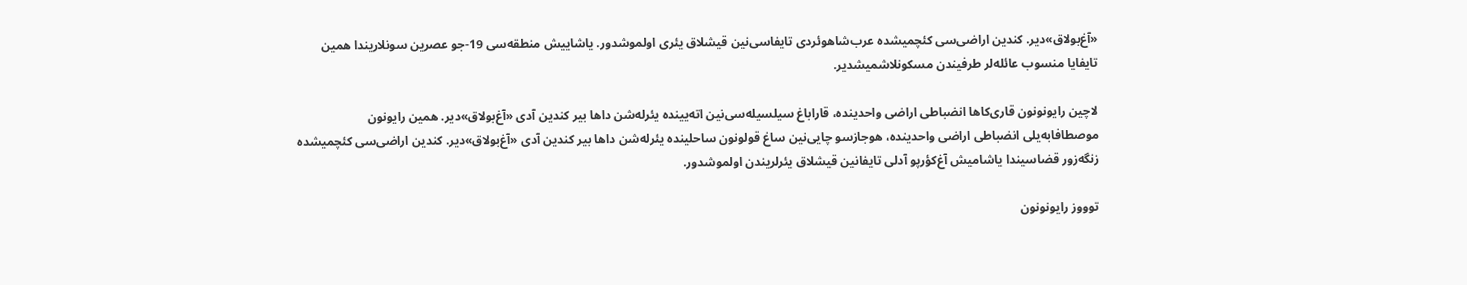«آغ‌بولاق»دیر. کندین اراضی‌سی کئچمیشده عرب‌شاهوئردی تایفاسی‌نین قیشلاق یئری اولموشدور. یاشاییش منطقه‌سی 19-جو عصرین سونلاریندا همین تایفایا منسوب عائله‌لر طرفیندن مسکونلاشمیشدیر.

لاچین رایونونون قاری‌کاها انضباطی اراضی واحدینده، قاراباغ سیلسیله‌سی‌نین اته‌یینده یئرله‌شن داها بیر کندین آدی «آغ‌بولاق»دیر. همین رایونون موصطافابه‌یلی انضباطی اراضی واحدینده، هوجازسو چایی‌نین ساغ قولونون ساحلینده یئرله‌شن داها بیر کندین آدی «آغ‌بولاق»دیر. کندین اراضی‌سی کئچمیشده زنگه‌زور قضاسیندا یاشامیش آغ‌کؤرپو آدلی تایفانین قیشلاق یئرلریندن اولموشدور.

توووز رایونونون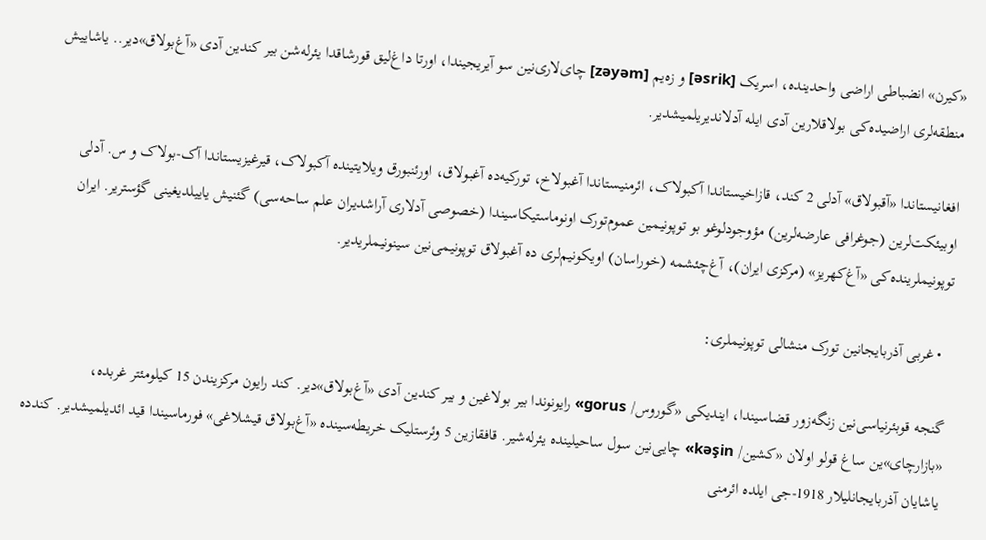«کیرن» انضباطی اراضی واحدینده، اسریک [əsrik] و زه‌یم [zəyəm] چای‌لاری‌نین سو آیریجیندا، اورتا داغ‌لیق قورشاقدا یئرله‌شن بیر کندین آدی «آغ‌بولاق»دیر.. یاشاییش منطقه‌لری اراضیده‌کی بولاقلارین آدی ایله آدلاندیریلمیشدیر.

افغانیستاندا «آقبولاق» آدلی 2 کند، قازاخیستاندا آکبولاک، ائرمنیستاندا آغبولاخ، تورکیه‌ده آغبولاق، اورئنبورق ویلایتینده آکبولاک، قیرغیزیستاندا آک-بولاک و س. آدلی اوبیئکت‌لرین (جوغرافی عارضه‌لرین) مؤوجودلوغو بو توپونیمین عموم‌تورک اونوماستیکاسیندا (خصوصی آدلاری آراشدیران علم ساحه‌سی) گئنیش یاییلدیغینی گؤستریر. ایران توپونیملرینده‌کی «آغ‌کهریز» (مرکزی ایران)، آغ‌چئشمه (خوراسان) اویکونیم‌لری ده آغبولاق توپونیمی‌‌نین سینونیملریدیر.

  • غربی آذربایجانین تورک منشالی توپونیملری:

گنجه قوبئرنیاسی‌نین زنگه‌زور قضاسیندا، ایندیکی «گوروس/ gorus» رایونوندا بیر بولاغین و بیر کندین آدی «آغ‌بولاق»دیر. کند رایون مرکزیندن 15 کیلومئتر غربده، «بازارچای»ین ساغ قولو اولان «کشین/ kəşin» چایی‌نین سول ساحیلینده یئرله‌شیر. قافقازین 5 وئرستلیک خریطه‌سینده «آغ‌بولاق قیشلاغی» فورماسیندا قید ائدیلمیشدیر. کندده یاشایان آذربایجانلیلار 1918-جی ایلده ائرمنی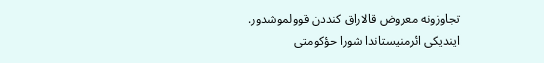تجاوزونه معروض قالاراق کنددن قوولموشدور. ایندیکی ائرمنیستاندا شورا حؤکومتی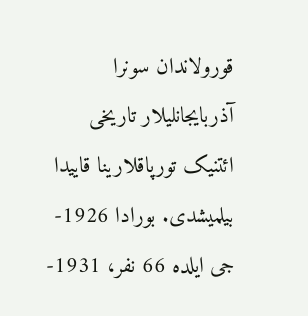قورولاندان سونرا آذربایجانلیلار تاریخی ائتنیک تورپاقلارینا قاییدا بیلمیشدی. بورادا 1926-جی ایلده 66 نفر، 1931-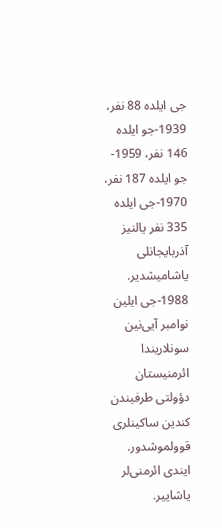جی ایلده 88 نفر، 1939-جو ایلده 146 نفر، 1959-جو ایلده 187 نفر، 1970-جی ایلده 335 نفر یالنیز آذربایجانلی یاشامیشدیر. 1988-جی ایلین نوامبر آیی‌نین سونلاریندا ائرمنیستان دؤولتی طرفیندن کندین ساکینلری قوولموشدور. ایندی ائرمنی‌لر یاشاییر.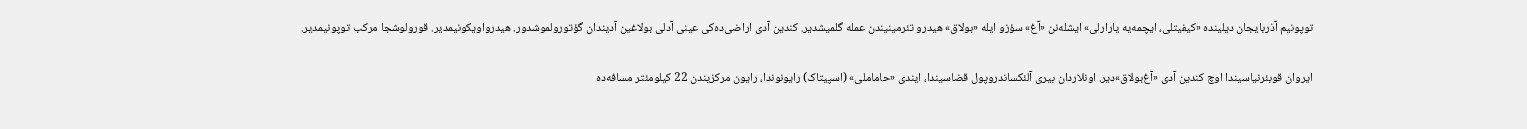توپونیم آذربایجان دیلینده «کیفیتلی، ایچمه‌یه یارارلی» ایشله‌نن «آغ» سؤزو ایله «بولاق» هیدرو تئرمینیندن عمله گلمیشدیر. کندین آدی اراضی‌ده‌کی عینی آدلی بولاغین آدیندان گؤتورولموشدور. هیدرواویکونیمدیر. قورولوشجا مرکب توپونیمدیر.

ایروان قوبئرنیاسیندا اوچ کندین آدی «آغ‌بولاق»دیر. اونلاردان بیری آلئکساندروپول قضاسیندا، ایندی «حاماملی» (اسپیتاک) رایونوندا، رایون مرکزیندن 22 کیلومئتر مسافه‌ده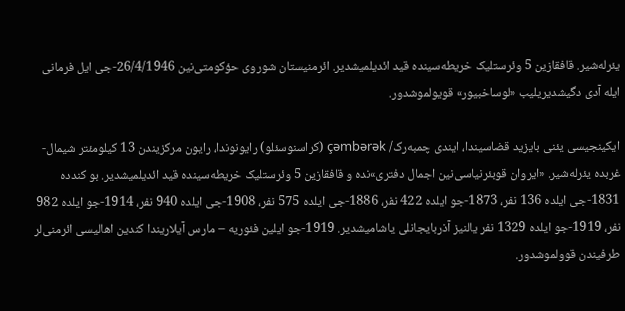یئرله‌شیر. قافقازین 5 وئرستلیک خریطه‌سینده قید ائدیلمیشدیر. ائرمنیستان شوروی حؤکومتی‌نین 26/4/1946-جی ایل فرمانی ایله آدی دگیشدیریلیب «لوساخبیور» قویولموشدور.

ایکینجیسی یئنی بایزید قضاسیندا، ایندی چمبه‌رک/ çəmbərək (کراسنوسئلو) رایونوندا، رایون مرکزیندن 13 کیلومئتر شیمال-غربده یئرله‌شیر. «ایروان قوبئرنیاسی‌نین اجمال دفتری»نده و قافقازین 5 وئرستلیک خریطه‌سینده قید ائدیلمیشدیر. بو کندده 1831-جی ایلده 136 نفر، 1873-جو ایلده 422 نفر، 1886-جی ایلده 575 نفر، 1908-جی ایلده 940 نفر، 1914-جو ایلده 982 نفر، 1919-جو ایلده 1329 نفر یالنیز آذربایجانلی یاشامیشدیر. 1919-جو ایلین فئوریه – مارس آیلاریندا کندین اهالیسی ائرمنی‌لر طرفیندن قوولموشدور.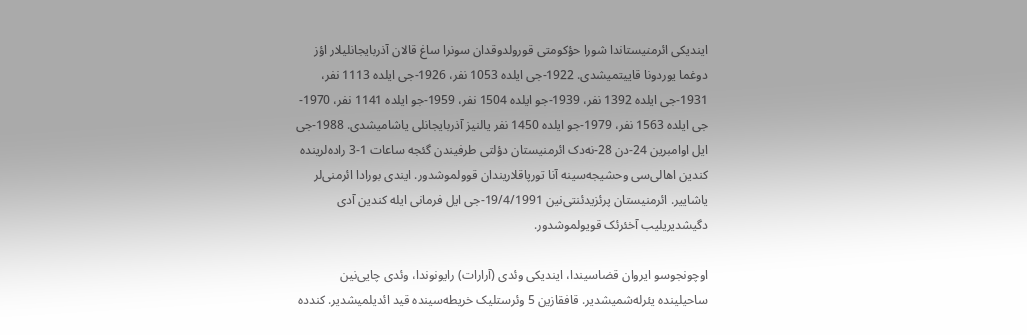ایندیکی ائرمنیستاندا شورا حؤکومتی قورولدوقدان سونرا ساغ قالان آذربایجانلیلار اؤز دوغما یوردونا قاییتمیشدی. 1922-جی ایلده 1053 نفر، 1926-جی ایلده 1113 نفر، 1931-جی ایلده 1392 نفر، 1939-جو ایلده 1504 نفر، 1959-جو ایلده 1141 نفر، 1970-جی ایلده 1563 نفر، 1979-جو ایلده 1450 نفر یالنیز آذربایجانلی یاشامیشدی. 1988-جی ایل اوامبرین 24-دن 28-نه‌دک ائرمنیستان دؤلتی طرفیندن گئجه ساعات 1-3 راده‌لرینده کندین اهالی‌سی وحشیجه‌سینه آنا تورپاقلاریندان قوولموشدور. ایندی بورادا ائرمنی‌لر یاشاییر. ائرمنیستان پرئزیدئنتی‌نین 19/4/1991-جی ایل فرمانی ایله کندین آدی دگیشدیریلیب آخئرئک قویولموشدور.

اوچونجوسو ایروان قضاسیندا، ایندیکی وئدی (آرارات) رایونوندا، وئدی چایی‌نین ساحیلینده یئرله‌شمیشدیر. قافقازین 5 وئرستلیک خریطه‌سینده قید ائدیلمیشدیر. کندده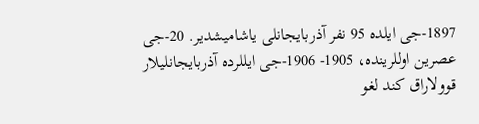1897-جی ایلده 95 نفر آذربایجانلی یاشامیشدیر. 20-جی عصرین اوللرینده، 1905- 1906-جی ایللرده آذربایجانلیلار قوولاراق کند لغو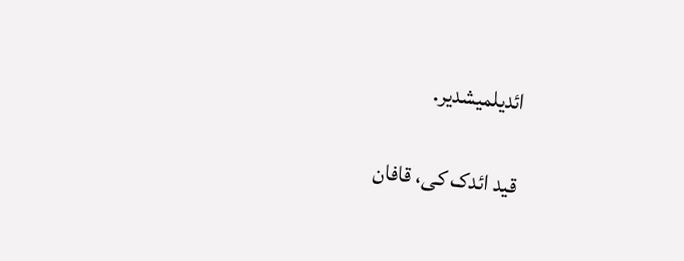ائدیلمیشدیر.

قید ائدک کی، قافان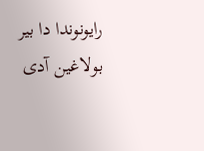رایونوندا دا بیر بولاغین آدی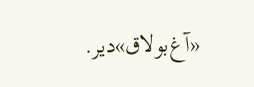«آغ‌بولاق»دیر.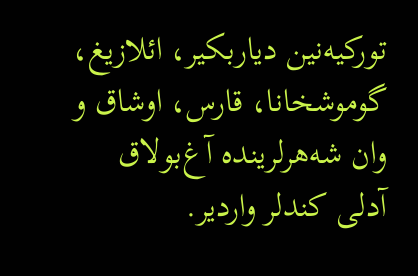تورکیه‌نین دیاربکیر، ائلازیغ، گوموشخانا، قارس، اوشاق و وان شه‌هرلرینده آغ‌بولاق آدلی کندلر واردیر.